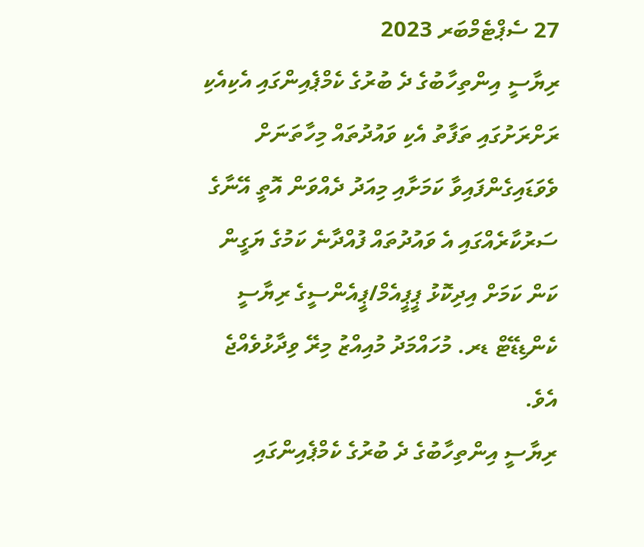27 ސެޕްޓެމްބަރ 2023
ރިޔާސީ އިންތިހާބުގެ ދެ ބުރުގެ ކެމްޕެއިންގައި އެކިއެކި ރަށްރަށުގައި ތަފާތު އެކި ވައުދުތައް މިހާތަނަށް ވެވަޑައިގެންފައިވާ ކަމަށާއި މިއަދު ދެއްވަން އޮތީ އޭނާގެ ސަރުކާރެއްގައި އެ ވައުދުތައް ފުއްދާނެ ކަމުގެ ޔަގީން ކަން ކަމަށް އިދިކޮޅު ޕީޕީއެމް/ޕީއެންސީގެ ރިޔާސީ ކެންޑިޑޭޓް ޑރ. މުހައްމަދު މުއިއްޒު މިރޭ ވިދާޅުވެއްޖެ އެވެ.
ރިޔާސީ އިންތިހާބުގެ ދެ ބުރުގެ ކެމްޕެއިންގައި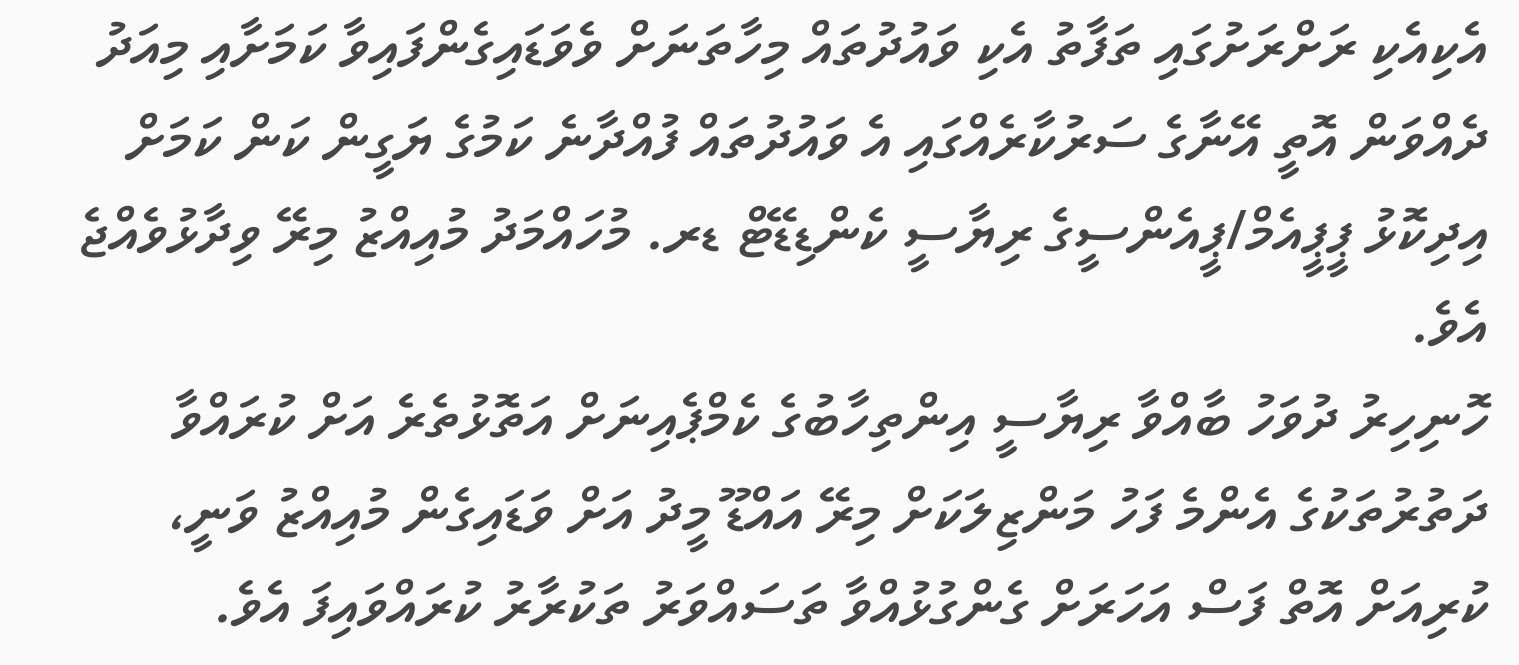އެކިއެކި ރަށްރަށުގައި ތަފާތު އެކި ވައުދުތައް މިހާތަނަށް ވެވަޑައިގެންފައިވާ ކަމަށާއި މިއަދު ދެއްވަން އޮތީ އޭނާގެ ސަރުކާރެއްގައި އެ ވައުދުތައް ފުއްދާނެ ކަމުގެ ޔަގީން ކަން ކަމަށް އިދިކޮޅު ޕީޕީއެމް/ޕީއެންސީގެ ރިޔާސީ ކެންޑިޑޭޓް ޑރ. މުހައްމަދު މުއިއްޒު މިރޭ ވިދާޅުވެއްޖެ އެވެ.
ހޮނިހިރު ދުވަހު ބާއްވާ ރިޔާސީ އިންތިހާބުގެ ކެމްޕެއިނަށް އަތޮޅުތެރެ އަށް ކުރައްވާ ދަތުރުތަކުގެ އެންމެ ފަހު މަންޒިލަކަށް މިރޭ އައްޑޫ މީދު އަށް ވަޑައިގެން މުއިއްޒު ވަނީ، ކުރިއަށް އޮތް ފަސް އަހަރަށް ގެންގުޅުއްވާ ތަސައްވަރު ތަކުރާރު ކުރައްވައިފަ އެވެ.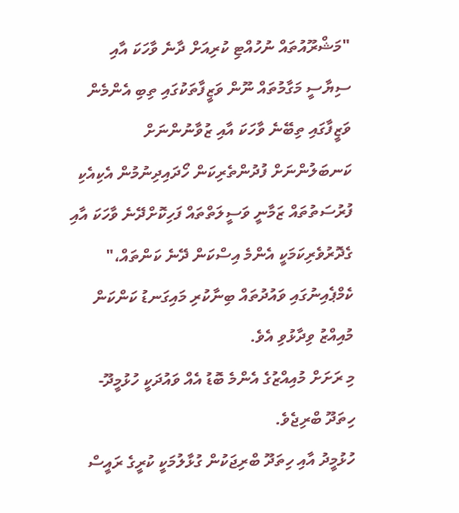"މަޝްރޫއުތައް ނުހުއްޓި ކުރިއަށް ދާނެ ވާހަކަ އާއި ސިޔާސީ މަގާމުތައް ނޫން ވަޒީފާތަކުގައި ތިބި އެންމެން ވަޒީފާގައި ތިބޭނެ ވާހަކަ އާއި ޒުވާނުންނަށް ކަނބަލުންނަށް ފުދުންތެރިކަން ހޯދައިދިނުމުން އެކިއެކި ފުރުސަތުތައް ޒަމާނީ ވަސީލަތްތައް ފަހިކޮށްދޭނެ ވާހަކަ އާއި ގެދޮރުވެރިކަމަކީ އެންމެ އިސްކަން ދޭނެ ކަންތައް،" ކެމްޕެއިނުގައި ވައުދުތައް ބިނާކުރި މައިގަނޑު ކަންކަން މުއިއްޒު ވިދާޅުވި އެވެ.
މި ރަށަށް މުއިއްޒުގެ އެންމެ ބޮޑު އެއް ވައުދަކީ ހުޅުމީދޫ-ހިތަދޫ ބްރިޖެވެ.
ހުޅުމީދު އާއި ހިތަދޫ ބްރިޖަކުން ގުޅާލުމަކީ ކުރީގެ ރައީސް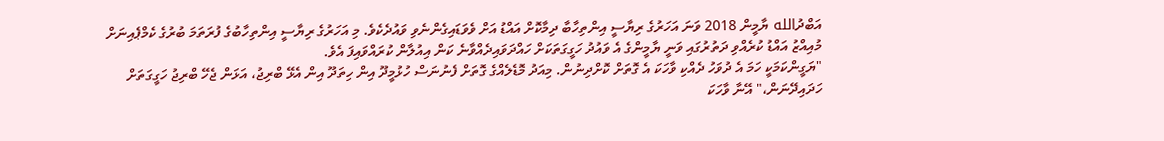އަބްދުالله ޔާމީން 2018 ވަނަ އަހަރުގެ ރިޔާސީ އިންތިހާބާ ދިމާކޮށް އައްޑު އަށް ވެވަޑައިގެންނެވި ވައުދެކެވެ. މި އަހަރުގެ ރިޔާސީ އިންތިހާބުގެ ފުރަތަމަ ބުރުގެ ކެމްޕެއިނަށް މުއިއްޒު އައްޑު ކުރެއްވި ދަތުރުގައި ވަނީ ޔާމީންގެ އެ ވައުދު ހަގީގަތަކަށް ހައްދަވައިދެއްވާނެ ކަން އިއުލާން ކުރައްވައިފަ އެވެ.
"ޔަގީންކަމަކީ ހަމަ އެ ދުވަހު ދެއްކި ވާހަކަ އެ ގޮތަށް ކޮށްދިނުން. މިއަދު މޮޑެލެއްގެ ގޮތަށް ފެނުނަސް ހުޅުމީދޫ އިން ހިތަދޫ އިން އެޅޭ ބްރިޖު، އަޅަން ޖެހޭ ބްރިޖު ހަގީގަތަށް ހަދައިދޭނަން،" އޭނާ ވާހަކަ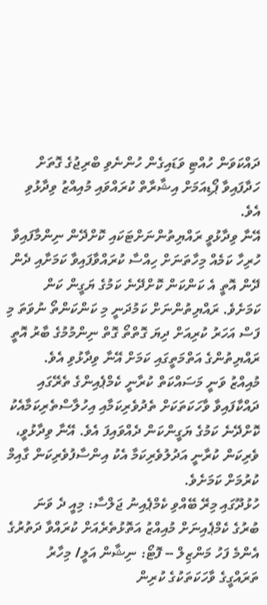ދައްކަވަން ހުއްޓި ވަޑައިގެން ހުންނެވި ބްރިޖުގެ ގޮތަށް ހަދާފައިވާ ޕޯޑިއަމަށް އިޝާރާތް ކުރައްވައި މުއިއްޒު ވިދާޅުވި އެވެ.
އޭނާ ވިދާޅުވީ ރައްޔިތުންނަށްޓަކައި ކޮށްދޭން ނިންމާފައިވާ ހުރިހާ ކަމެއް މިހާތަނަށް ހިއްސާ ކުރައްވާފައިވާ ކަމަށާއި ދެން ދޭން އޮތީ އެ ކަންކަން ކޮށްދޭނެ ކަމުގެ ޔަގީން ކަން ކަމަށެވެ. ރައްޔިތުންނަށް ކަމުދަނީ މި ކަންކަންތޯ ނުވަތަ މި ފަސް އަހަރު ކުރިއަށް ދިޔަ ގޮތްތޯ ގޮތް ނިންމުމުގެ ބާރު އޮތީ ރައްޔިތުންގެ އަތްމަތީގައި ކަމަށް އޭނާ ވިދާޅުވި އެވެ.
މުއިއްޒު ވަނީ މަސައްކަތް ކުރާނީ ކެމްޕެއިންގެ ތެރޭގައި ދައްކާފައިވާ ވާހަކަތަކަށް ތެދުވެރިކަމާއި އިހުލާސްތެރިކަމާއެކު ކޮށްދޭނެ ކަމުގެ ޔަގީންކަން ދެއްވައިފަ އެވެ. އޭނާ ވިދާޅުވީ، ވެރިކަން ކުރާނީ އަދުލުވެރިކަމާ އެކު އިންސާފުވެރިކަން ގާއިމް ކުރުމަށް ކަމަށެވެ.
ހުޅުދޫގައި މިރޭ ބޭއްވި ކެމްޕެއިނު ޖަލްސާ: މިއީ ދެ ވަނަ ބުރުގެ ކެމްޕެއިނަށް މުއިއްޒު އަތޮޅުތެރެއަށް ކުރައްވާ ދަތުރުގެ އެންމެ ފަހު މަންޒިލް -- ފޮޓޯ: ނިޝާން އަލީ/ މިހާރު
ތަރައްގީގެ ވާހަކަތަކުގެ ކުރިން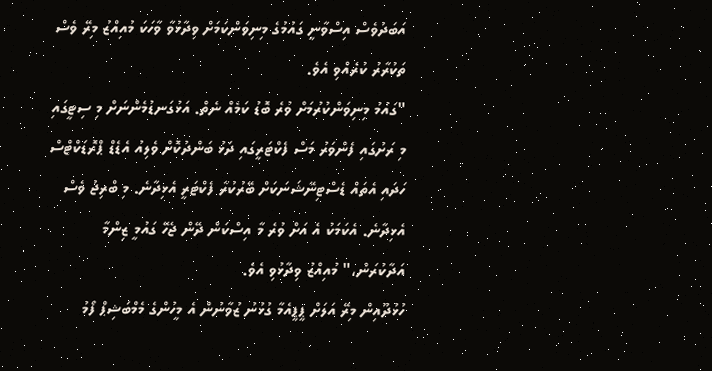އަބަދުވެސް އިސްވާނީ ގައުމުގެ މިނިވަންކަމަށް ވިދާޅުވާ ވާހަކަ މުއިއްޒު މިރޭ ވެސް ތަކުރާރު ކުރެއްވި އެވެ.
"ގައުމު މިނިވަންކުރުމަށް ވުރެ ބޮޑު ކަމެއް ނެތް. އަޅުގަނޑުމެންނަށް މި ސިޓީގައި މި ރަށުގައި ފެންވަރު މަސް ފެކްޓަރީގައި ދަޅު ބަންދުކޮށް ވެލިއު އެޑެޑް ޕްރޮޑަކްޓްސް ހަދައި އެތައް ޑެސްޓިނޭޝަނަކަށް ބޭރުކުރާ ފެކްޓަރީ އެޅިދާނެ. މި ބްރިޖު ވެސް އެޅިދާނެ. އެކަމަކު އެ އަށް ވުރެ މާ އިސްކަން ދޭން ޖެހޭ ގައުމީ ޒިންމާ އަދާކުރަން،" މުއިއްޒު ވިދާޅުވި އެވެ.
ހުޅުދޫއިން މިރޭ އަލަށް ޕީޕީއެމާ ގުޅުނު ޒުވާނުން އެ މީހުންގެ މެމްބަޝިޕް ފޯމު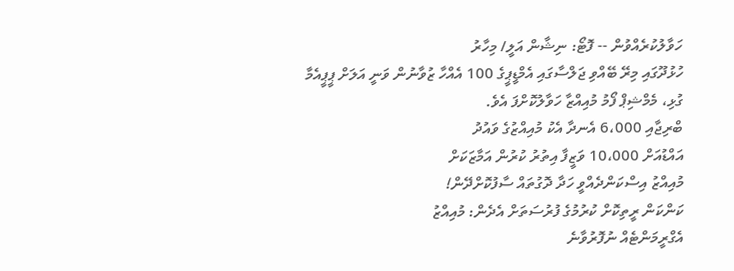ހަވާލުކުރެއްވުން -- ފޮޓޯ: ނިޝާން އަލީ/ މިހާރު
ހުޅުދޫގައި މިރޭ ބޭއްވި ޖަލްސާގައި އެމްޑީޕީގެ 100 އެއްހާ ޒުވާނުން ވަނީ އަލަށް ޕީޕީއެމާ ގުޅި، މެމްޝިޕް ފޯމު މުއިއްޒާ ހަވާލުކޮށްފަ އެވެ.
ބްރިޖާއި 6،000 އެނދާ އެކު މުއިއްޒުގެ ވައުދު
އައްޑުއަށް 10،000 ވަޒީފާ އިތުރު ކުރުން އަމާޒަކަށް
މުއިއްޒު އިސްކަންދެއްވީ ހަދާ ދޮގުތައް ސާފުކޮށްދޭން!
ކަންކަން ރީތިކޮށް ކުރުމުގެ ފުރުސަތަށް އެދެން: މުއިއްޒު
އެގްރީމަންޓެއް ނުފޮރުވާނެ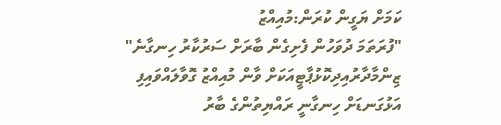ކަމަށް ޔަގީން ކުރަން:މުއިއްޒު
"ފުރަތަމަ ދުވަހުން ފެށިގެން ބާރަށް ސަރުކާރު ހިނގާނެ"
ޒިންމާދާރުއިދިކޮޅުޕާޓީއަކަށް ވާން މުއިއްޒު ގޮވާލައްވައިފި
އަޅުގަނޑަށް ހިނގާނީ ރައްޔިތުންގެ ބާރު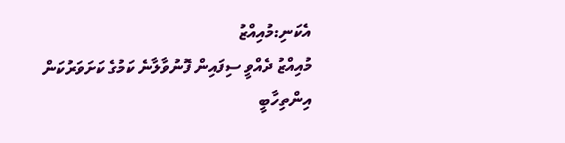އެކަނި:މުއިއްޒު
މުއިއްޒު ދެއްވީ ސިފައިން ފޮނުވާލާނެ ކަމުގެ ކަށަވަރުކަން
އިންތިހާބީ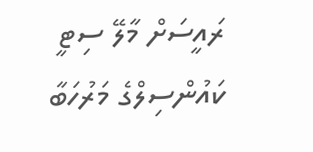ރައީސަށް މާލޭ ސިޓީ ކައުންސިލްގެ މަރުހަބާ